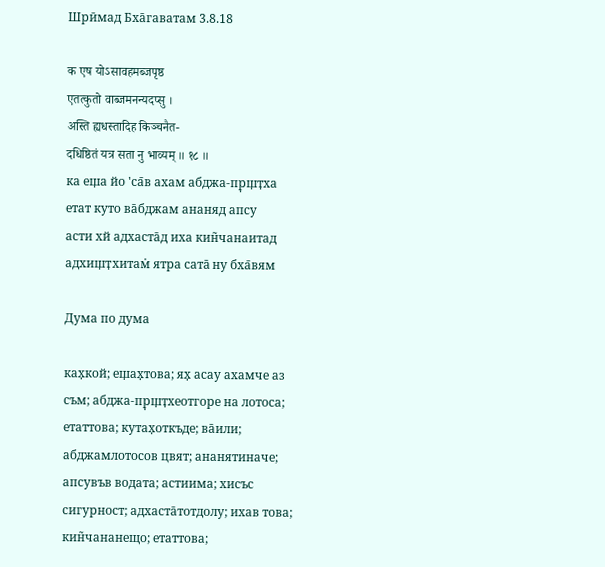Шрӣмад Бха̄гаватам 3.8.18

क एष योऽसावहमब्जपृष्ठ
एतत्कुतो वाब्जमनन्यदप्सु ।
अस्ति ह्यधस्तादिह किञ्चनैत-
दधिष्ठितं यत्र सता नु भाव्यम् ॥ १८ ॥
ка еш̣а йо 'са̄в ахам абджа-пр̣ш̣т̣ха
етат куто ва̄бджам ананяд апсу
асти хй адхаста̄д иха кин̃чанаитад
адхиш̣т̣хитам̇ ятра сата̄ ну бха̄вям

Дума по дума

ках̣кой; еш̣ах̣това; ях̣ асау ахамче аз съм; абджа-пр̣ш̣т̣хеотгоре на лотоса; етаттова; кутах̣откъде; ва̄или; абджамлотосов цвят; ананятиначе; апсувъв водата; астиима; хисъс сигурност; адхаста̄тотдолу; ихав това; кин̃чананещо; етаттова;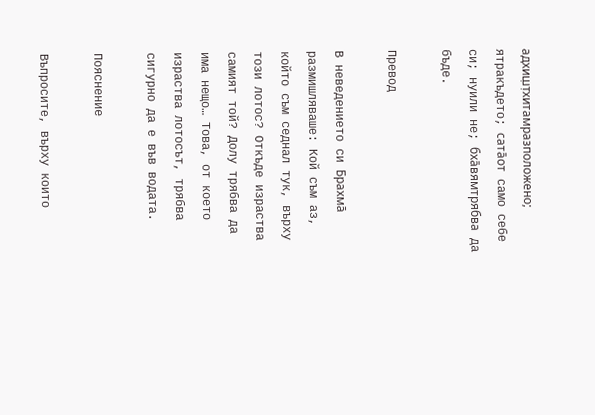адхиш̣т̣хитамразположено; ятракъдето; сата̄от само себе си; нуили не; бха̄вямтрябва да бъде.

Превод

В неведението си Брахма̄ размишляваше: Кой съм аз, който съм седнал тук, върху този лотос? Откъде израства самият той? Долу трябва да има нещо… Това, от което израства лотосът, трябва сигурно да е във водата.

Пояснение

Въпросите, върху които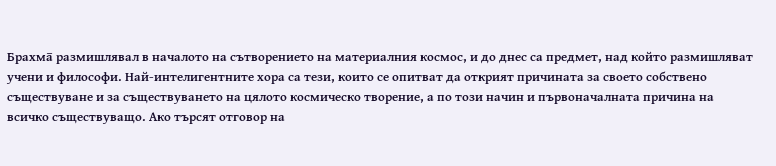Брахма̄ размишлявал в началото на сътворението на материалния космос, и до днес са предмет, над който размишляват учени и философи. Най-интелигентните хора са тези, които се опитват да открият причината за своето собствено съществуване и за съществуването на цялото космическо творение, а по този начин и първоначалната причина на всичко съществуващо. Ако търсят отговор на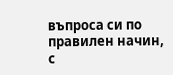въпроса си по правилен начин, с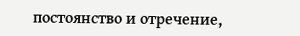постоянство и отречение,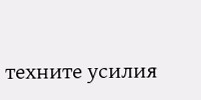техните усилия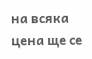на всяка цена ще се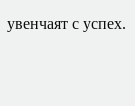увенчаят с успех.